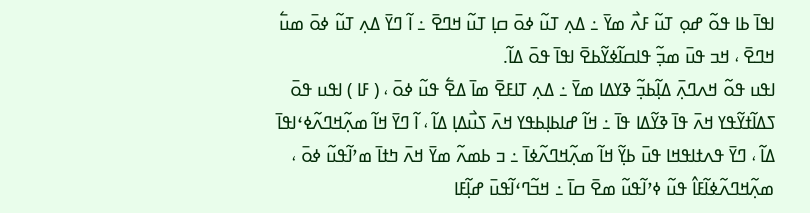ߊߟߊ߫ ߕߊ ߟߋ߬ ߝߋ߲ ߠߎ߬ ߓߍ߯ ߘߌ߫ ߸ ߡߍ߲ ߠߎ߬ ߦߋ߫ ߛߊ߲ ߠߎ߬ ߞߣߐ߫ ߸ ߊ߬ ߣߌ߫ ߡߍ߲ ߠߎ߬ ߦߋ߫ ߘߎ߱ ߞߣߐ߫ ، ߞߏ ߟߎ߫ ߘߏ߲߬ ߟߊߛߊ߬ߦߌ߬ߕߐ߫ ߊߟߊ߫ ߟߋ߫ ߡߊ߬.
ߊߟߎ ߟߋ߬ ߞߍߣߍ߲߫ ߡߊ߲߬ߕߏ߲߬ ߢߌߡߊ ߘߌ߫ ߸ ߡߍ߲ ߠߊߓߐ߫ ߘߊ߫ ߡߐ߱ ߟߎ߬ ߦߋ߫ ، ( ߓߊ ) ߊߟߎ ߟߋ߫ ߖߡߊ߬ߙߌ߬ߟߌ ߞߍ߫ ߟߊ߫ ߢߌ߬ߡߊ ߟߊ߫ ߸ ߞߊ߬ ߝߊߕߊ߲ߕߟߌ ߞߍ߫ ߖߎ߯ߡߊ߲ ߡߊ߬ ، ߊ߬ ߣߌ߫ ߞߊ߬ ߘߍ߲߬ߞߣߍ߬ߦߵߊߟߊ߫ ߡߊ߬ ، ߣߌ߫ ߟߍߙߊߟߞߊ ߟߎ߫ ߕߌ߲߬ ߞߊ߬ ߘߍ߲߬ߞߣߍ߬ߦߊ߫ ߸ ߏ ߕߘߍ߬ ߘߌ߫ ߞߍ߫ ߤߙߊ߫ ߘߴߊ߬ߟߎ߬ ߦߋ߫ ، ߘߍ߲߬ߞߣߍ߬ߦߊ߬ߓߊ߮ ߟߎ߬ ߦߴߊ߬ߟߎ߬ ߘߐ߫ ߛߊ߫ ߸ ߞߏ߬ߣߵߊ߬ߟߎ߫ ߝߊ߲߬ߓߊ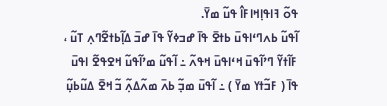ߟߋ߬ ߔߊߟߊ߲ߞߊߓߊ߮ ߟߎ߬ ߘߌ߫.
ߊ߬ߟߎ߬ ߕߍߣߵߊߟߎ߫ ߕߙߐ߫ ߟߊ߫ ߝߏߦߌ߬ ߟߊ߫ ߝߏ߫ ߡߊ߲߬ߕߙߐ߬ߣߍ߲ ߠߎ߬ ، ߓߊ߬ߙߌ߬ ߣߴߊ߬ߟߎ߫ ߞߵߊߟߎ߫ ߞߟߍ߬ ߸ ߊ߬ߟߎ߬ ߘߴߊ߬ߟߎ߬ ߞߐߟߐ߬ ߊߟߎ߫ ߟߊ߫ ( ߓߏ߬ߙߌ ߘߌ߫ ) ߸ ߊ߬ߟߎ߫ ߘߏ߲߬ ߕߍ߫ ߘߍ߬ߡߍ߲߬ ߏ߬ ߞߐ߫ ߡߎ߬ߕߎ߲߬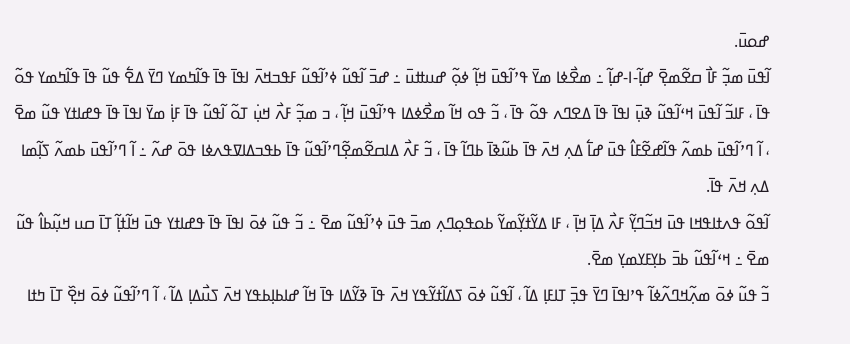ߝߋߎ߫.
ߊ߬ߟߎ߫ ߘߏ߲߬ ߓߊ߯ ߛߐ߬ߘߐ߲߫ ߝߊ߲߬-ߊ-ߝߊ߲߬ ߸ ߘߐ߯ߦߊ ߘߌ߫ ߟߴߊ߬ߟߎ߫ ߞߊ߲߬ ߦߋ߲߬ ߝߎߚߎ߫ ߸ ߝߏ߫ ߊ߬ߟߎ߬ ߦߴߊ߬ߟߎ߬ ߓߟߏߞߍ߫ ߊߟߊ߫ ߟߊ߫ ߟߊ߬ߤߘߌ ߣߌ߫ ߡߐ߱ ߟߎ߬ ߟߊ߫ ߟߊ߬ߤߘߌ ߟߋ߬ ߟߊ߫ ، ߓߊߏ߬ ߊ߬ߟߎ߫ ߞߵߊ߬ߟߎ߬ ߢߎ߲߫ ߊߟߊ߫ ߟߊ߫ ߡߐߣߍ ߟߋ߬ ߟߊ߫ ، ߏ߬ ߟߋ ߞߊ߬ ߘߐ߯ߦߡߊ ߟߴߊ߬ߟߎ߫ ߞߊ߲߬ ، ߏ ߘߏ߲߬ ߓߍ߯ ߞߎ߲߭ ߠߋ߬ ߊ߬ߟߎ߬ ߟߊ߫ ߓߊ߲߭ ߘߌ߫ ߊߟߊ߫ ߟߊ߫ ߟߝߊߙߌ ߟߎ߬ ߘߐ߫ ، ߊ߬ ߣߴߊ߬ߟߎ߫ ߕߘߍ߬ ߟߊ߬ߝߐ߬ߓߊ߮ ߟߎ߫ ߝߊ߱ ߡߍ߲ ߞߍ߫ ߟߊ߫ ߕߎ߬ߢߊ߫ ߕߣߊ߬ ߟߊ߫ ، ߏ߬ ߓߍ߯ ߡߊߛߐ߬ߘߐ߲߬ߣߴߊ߬ߟߎ߬ ߟߊ߫ ߕߟߏߡߊߜߟߍߦߊ ߟߋ߫ ߝߍ߬ ߸ ߊ߬ ߣߴߊ߬ߟߎ߫ ߕߘߍ߬ ߖߊ߲߬ߘߊ ߡߍ߲ ߞߍ߫ ߟߊ߫.
ߊ߬ߟߋ߬ ߟߍߙߊߟߞߊ ߟߎ߫ ߞߏ߬ߣߌ߲߬ ߓߍ߯ ߡߊ߲߫ ߞߊ߲߫ ، ߓߊ ߡߌ߬ߙߌ߲߬ߘߌ߬ ߕߋߟߋ߲ߣߍ߲ ߘߏ߫ ߟߎ߫ ߦߴߊ߬ߟߎ߬ ߘߐ߫ ߸ ߏ߬ ߟߎ߬ ߦߋ߫ ߊߟߊ߫ ߟߊ߫ ߟߝߊߙߌ ߟߎ߫ ߞߊ߬ߙߊ߲߬ ߠߊ߫ ߛߎ ߞߎ߲߬ߕߊ߮ ߟߎ߬ ߘߐ߫ ߸ ߞߵߊ߬ߟߎ߬ ߕߏ߫ ߕߌ߲ߓߌߘߌ߲ ߘߐ߫.
ߏ߬ ߟߎ߬ ߦߋ߫ ߘߍ߲߬ߞߣߍ߬ߦߊ߬ ߟߴߊߟߊ߫ ߣߌ߫ ߟߏ߲߫ ߠߊߓߊ߲ ߡߊ߬ ، ߊ߬ߟߎ߬ ߦߋ߫ ߖߡߊ߬ߙߌ߬ߟߌ ߞߍ߫ ߟߊ߫ ߢߌ߬ߡߊ ߟߊ߫ ߞߊ߬ ߝߊߕߊ߲ߕߟߌ ߞߍ߫ ߖߎ߯ߡߊ߲ ߡߊ߬ ، ߊ߬ ߣߴߊ߬ߟߎ߬ ߦߋ߫ ߞߐ߲߰ ߠߊ߫ ߤߙߊ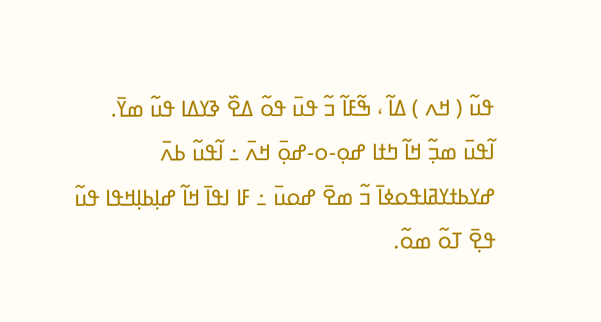ߟߎ߬ ( ߞߍ ) ߡߊ߬ ، ߒ߬ߓߊ߬ ߏ߬ ߟߎ߫ ߟߋ߬ ߡߐ߰ ߢߌߡߊ ߟߎ߬ ߘߌ߫.
ߊ߬ߟߎ߫ ߘߏ߲߬ ߞߊ߬ ߤߙߊ ߝߋ߲-ߋ-ߝߋ߲߫ ߞߍ߫ ߸ ߊ߬ߟߎ߬ ߕߍ߫ ߝߌߕߙߌߥߊߟߋߦߊ߫ ߏ߬ ߘߐ߫ ߝߋߎ߫ ߸ ߓߊ ߊߟߊ߫ ߞߊ߬ ߝߊ߲ߕߊ߲ߞߟߊ ߟߎ߬ ߟߐ߲߫ ߠߋ߬ ߘߋ߬.